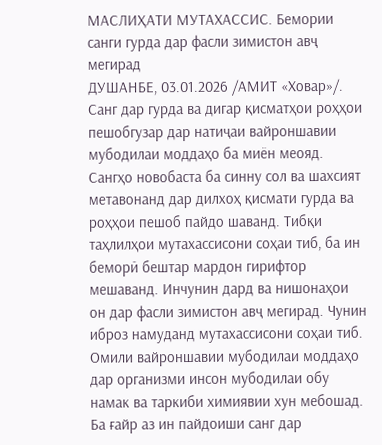МАСЛИҲАТИ МУТАХАССИС. Бемории санги гурда дар фасли зимистон авҷ мегирад
ДУШАНБЕ, 03.01.2026 /АМИТ «Ховар»/. Санг дар гурда ва дигар қисматҳои роҳҳои пешобгузар дар натиҷаи вайроншавии мубодилаи моддаҳо ба миён меояд. Сангҳо новобаста ба синну сол ва шахсият метавонанд дар дилхоҳ қисмати гурда ва роҳҳои пешоб пайдо шаванд. Тибқи таҳлилҳои мутахассисони соҳаи тиб, ба ин беморӣ бештар мардон гирифтор мешаванд. Инчунин дард ва нишонаҳои он дар фасли зимистон авҷ мегирад. Чунин иброз намуданд мутахассисони соҳаи тиб.
Омили вайроншавии мубодилаи моддаҳо дар организми инсон мубодилаи обу намак ва таркиби химиявии хун мебошад. Ба ғайр аз ин пайдоиши санг дар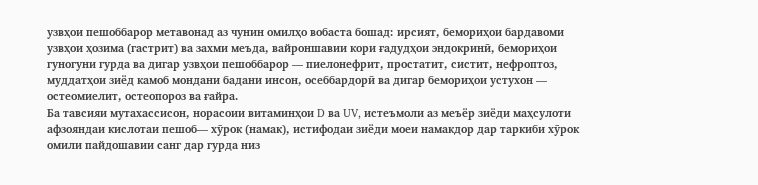узвҳои пешоббарор метавонад аз чунин омилҳо вобаста бошад: ирсият, бемориҳои бардавоми узвҳои ҳозима (гастрит) ва захми меъда, вайроншавии кори ғадудҳои эндокринӣ, бемориҳои гуногуни гурда ва дигар узвҳои пешоббарор — пиелонефрит, простатит, систит, нефроптоз, муддатҳои зиёд камоб мондани бадани инсон, осеббардорӣ ва дигар бемориҳои устухон — остеомиелит, остеопороз ва ғайра.
Ба тавсияи мутахассисон, норасоии витаминҳои D ва UV, истеъмоли аз меъёр зиёди маҳсулоти афзояндаи кислотаи пешоб— хӯрок (намак), истифодаи зиёди моеи намакдор дар таркиби хӯрок омили пайдошавии санг дар гурда низ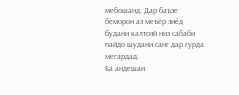мебошанд. Дар баъзе беморон аз меъёр зиёд будани калтсий низ сабаби пайдо шудани санг дар гурда мегардад.
Ба андешаи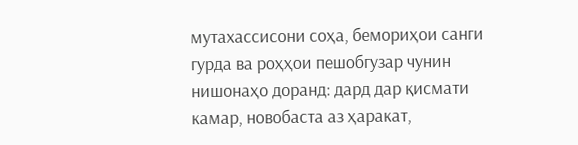мутахассисони соҳа, бемориҳои санги гурда ва роҳҳои пешобгузар чунин нишонаҳо доранд: дард дар қисмати камар, новобаста аз ҳаракат,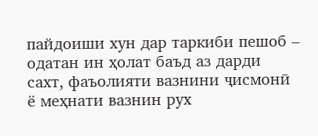пайдоиши хун дар таркиби пешоб – одатан ин ҳолат баъд аз дарди сахт, фаъолияти вазнини ҷисмонӣ ё меҳнати вазнин рух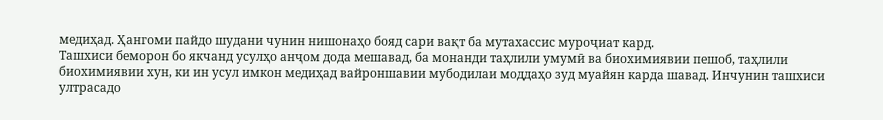медиҳад. Ҳангоми пайдо шудани чунин нишонаҳо бояд сари вақт ба мутахассис муроҷиат кард.
Ташхиси беморон бо якчанд усулҳо анҷом дода мешавад, ба монанди таҳлили умумӣ ва биохимиявии пешоб, таҳлили биохимиявии хун, ки ин усул имкон медиҳад вайроншавии мубодилаи моддаҳо зуд муайян карда шавад. Инчунин ташхиси ултрасадо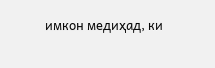имкон медиҳад, ки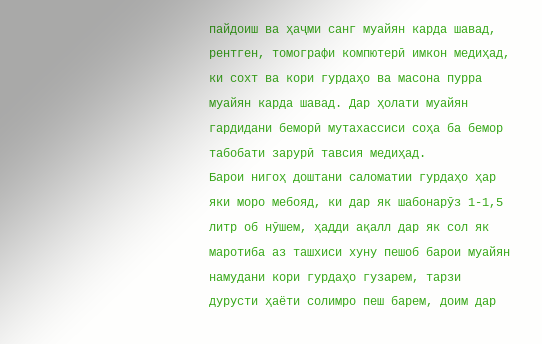пайдоиш ва ҳаҷми санг муайян карда шавад, рентген, томографи компютерӣ имкон медиҳад, ки сохт ва кори гурдаҳо ва масона пурра муайян карда шавад. Дар ҳолати муайян гардидани беморӣ мутахассиси соҳа ба бемор табобати зарурӣ тавсия медиҳад.
Барои нигоҳ доштани саломатии гурдаҳо ҳар яки моро мебояд, ки дар як шабонарӯз 1-1,5 литр об нӯшем, ҳадди ақалл дар як сол як маротиба аз ташхиси хуну пешоб барои муайян намудани кори гурдаҳо гузарем, тарзи дурусти ҳаёти солимро пеш барем, доим дар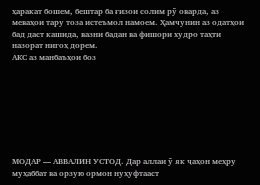ҳаракат бошем, бештар ба ғизои солим рӯ оварда, аз меваҳои тару тоза истеъмол намоем. Ҳамчунин аз одатҳои бад даст кашида, вазни бадан ва фишори худро таҳти назорат нигоҳ дорем.
АКС аз манбаъҳои боз








МОДАР — АВВАЛИН УСТОД. Дар аллаи ӯ як ҷаҳон меҳру муҳаббат ва орзую ормон нуҳуфтааст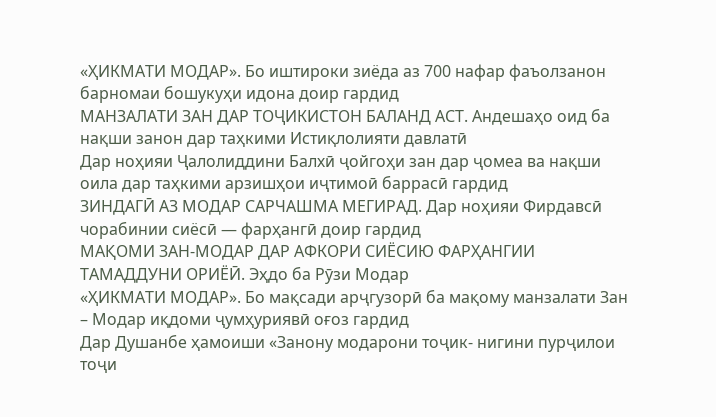«ҲИКМАТИ МОДАР». Бо иштироки зиёда аз 700 нафар фаъолзанон барномаи бошукуҳи идона доир гардид
МАНЗАЛАТИ ЗАН ДАР ТОҶИКИСТОН БАЛАНД АСТ. Андешаҳо оид ба нақши занон дар таҳкими Истиқлолияти давлатӣ
Дар ноҳияи Ҷалолиддини Балхӣ ҷойгоҳи зан дар ҷомеа ва нақши оила дар таҳкими арзишҳои иҷтимоӣ баррасӣ гардид
ЗИНДАГӢ АЗ МОДАР САРЧАШМА МЕГИРАД. Дар ноҳияи Фирдавсӣ чорабинии сиёсӣ — фарҳангӣ доир гардид
МАҚОМИ ЗАН-МОДАР ДАР АФКОРИ СИЁСИЮ ФАРҲАНГИИ ТАМАДДУНИ ОРИЁӢ. Эҳдо ба Рӯзи Модар
«ҲИКМАТИ МОДАР». Бо мақсади арҷгузорӣ ба мақому манзалати Зан – Модар иқдоми ҷумҳуриявӣ оғоз гардид
Дар Душанбе ҳамоиши «Занону модарони тоҷик- нигини пурҷилои тоҷи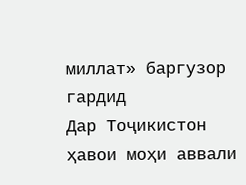миллат» баргузор гардид
Дар Тоҷикистон ҳавои моҳи аввали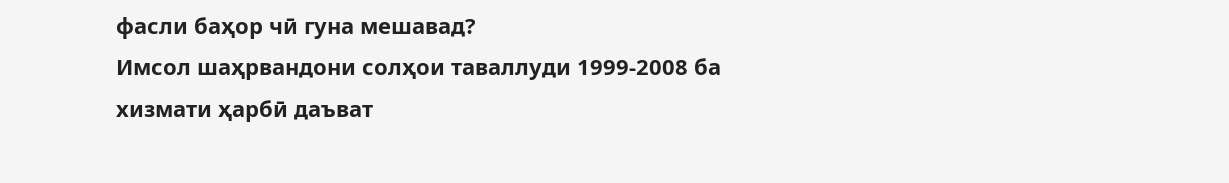фасли баҳор чӣ гуна мешавад?
Имсол шаҳрвандони солҳои таваллуди 1999-2008 ба хизмати ҳарбӣ даъват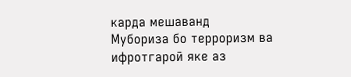карда мешаванд
Мубориза бо терроризм ва ифротгароӣ яке аз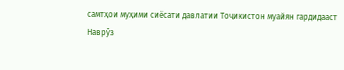самтҳои муҳими сиёсати давлатии Тоҷикистон муайян гардидааст
Наврӯз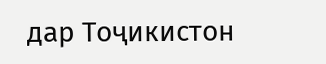дар Тоҷикистон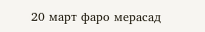20 март фаро мерасад